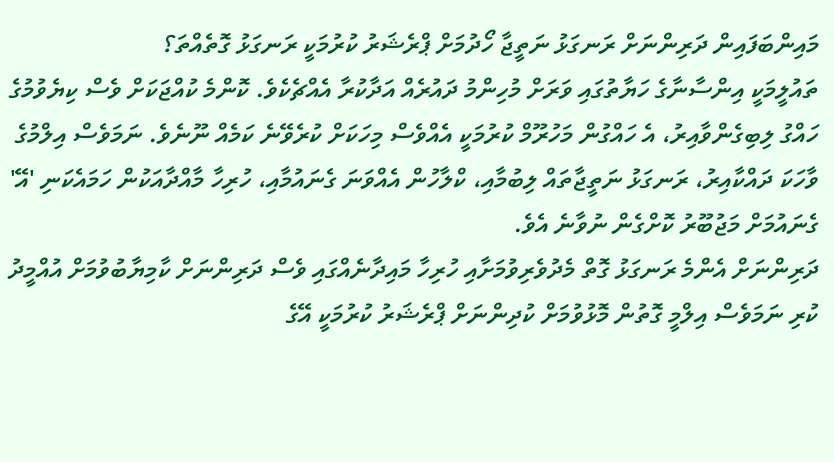މައިންބަފައިން ދަރިންނަށް ރަނގަޅު ނަތީޖާ ހޯދުމަށް ޕްރެޝަރު ކުރުމަކީ ރަނގަޅު ގޮތެއްތަ؟
ތައުލީމަކީ އިންސާނާގެ ހަޔާތުގައި ވަރަށް މުހިންމު ދައުރެއް އަދާކުރާ އެއްޗެކެވެ. ކޮންމެ ކުއްޖަކަށް ވެސް ކިޔެވުމުގެ ހައްގު ލިބިގެންވާއިރު، އެ ހައްގުން މަހުރޫމް ކުރުމަކީ އެއްވެސް މިހަކަށް ކުރެވޭނެ ކަމެއް ނޫނެވެ. ނަމަވެސް އިލްމުގެ ވާހަކަ ދައްކާއިރު، ރަނގަޅު ނަތީޖާތައް ލިބުމާއި، ކްލާހުން އެއްވަނަ ގެނައުމާއި، ހުރިހާ މާއްދާއަކުން ހަމައެކަނި 'އޭ' ގެނައުމަށް މަޖުބޫރު ކޮށްގެން ނުވާނެ އެވެ.
ދަރިންނަށް އެންމެ ރަނގަޅު ގޮތް މެދުވެރިވުމަށާއި ހުރިހާ މައިދާނެއްގައި ވެސް ދަރިންނަށް ކާމިޔާބުވުމަށް އުއްމީދު ކުރި ނަމަވެސް އިލްމީ ގޮތުން މޮޅުވުމަށް ކުދިންނަށް ޕްރެޝަރު ކުރުމަކީ އޭގެ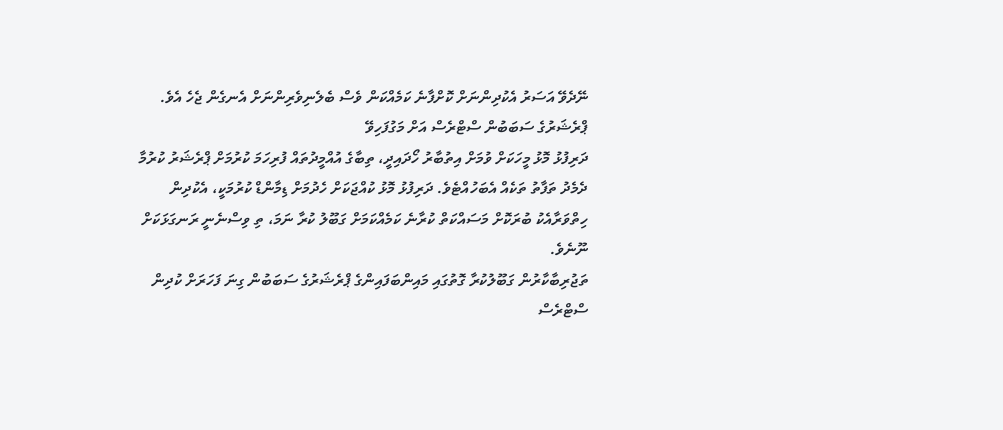ނޭދެވޭ އަސަރު އެކުދިންނަށް ކޮށްފާނެ ކަމެއްކަން ވެސް ބެލެނިވެރިންނަށް އެނގެން ޖެހެ އެވެ.
ޕްރެޝަރުގެ ސަބަބުން ސްޓްރެސް އަށް މަގުފަހިވޭ
ދަރިފުޅު މޮޅު މީހަކަށް ވުމަށް އިތުބާރު ހޯދައިދީ، ތިބާގެ އުއްމީދުތައް ފުރިހަމަ ކުރުމަށް ޕްރެޝަރު ކުރުމާ ދެމެދު ތަފާތު ތަކެއް އެބަހުއްޓެވެ. ދަރިފުޅު މޮޅު ކުއްޖަކަށް ހެދުމަށް ޑިމާންޑް ކުރުމަކީ، އެކުދިން ހިތްވަރާއެކު ބުރަކޮށް މަސައްކަތް ކުރާނެ ކަމެއްކަމަށް ގަބޫލު ކުރާ ނަމަ، ތި ވިސްނެނީ ރަނގަޅަކަށް ނޫނެވެ.
ތަޖުރިބާކާރުން ގަބޫލުކުރާ ގޮތުގައި މައިންބަފައިންގެ ޕްރެޝަރުގެ ސަބަބުން ގިނަ ފަހަރަށް ކުދިން ސްޓްރެސް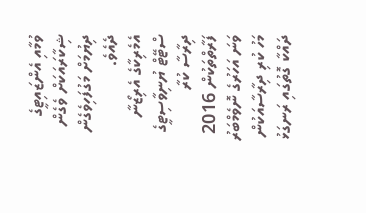ވުމާއި އެންޒައިޓީގެ ޝިކާރައަކަށް ވެގެން ދިޔުމަށް މަގުފަހިވެގެން ދެއެވެ.
އެމެރިކާގެ އެރިޒޯނާ ސްޓޭޓް ޔުނިވާސިޓީގެ ދިރާސާ ކުރާ ފަރާތްތަކުން 2016 ވަނަ އަހަރުގެ ނޮވެމްބަރު މަހު ކުރި ދިރާސާއަކުން ދައްކާ ގޮތުގައި ރަނގަޅު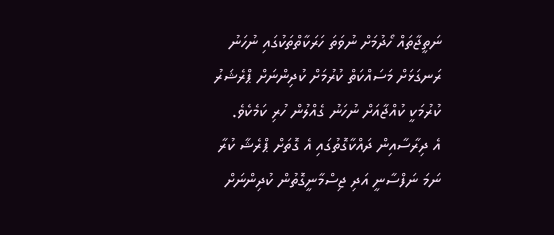ނަތީޖާތައް ހޯދުމަށް ނުވަތަ ހަރަކާތްތަކުގައި ނުހަނު ރަނގަޅަށް މަސައްކަތް ކުރުމަށް ކުދިންނަށް ޕްރެޝަރު ކުރުމަކީ ކުއްޖާއަށް ނުހަނު ގެއްލުން ހުރި ކަމެކެވެ.
އެ ދިރާސާއިން ދައްކާގޮތުގައި އެ ގޮތަށް ޕްރެޝާ ކުރާ ނަމަ ނަފްސާނީ އަދި ޖިސްމާނީގޮތުން ކުދިންނަށް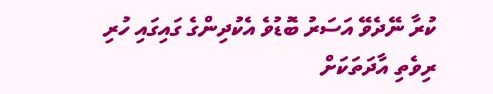ކުރާ ނޭދެވޭ އަސަރު ބޮޑުވެ އެކުދިންގެ ގައިގައި ހުރި ރިވެތި އާދަތަކަށް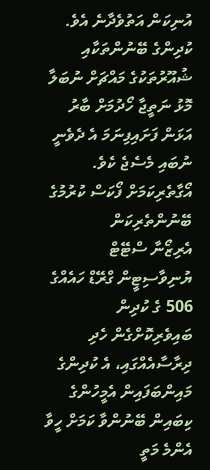އުނިކަން އަތުވެދާނެ އެވެ. ކުދިންގެ ބޭނުންތަކާއި ޝުއޫރުތަކުގެ މައްޗަށް ނުބަލާ މޮޅު ނަތީޖާ ހޯދުމަށް ބާރު އަޅަން ފަށައިފިނަމަ އެ ދެވެނީ ނުބައި މެސެޖެ ކެވެ.
އޯގާތެރިކަމަށް ފޯކަސް ކުރުމުގެ ބޭނުންތެރިކަން
އެރިޒޯނާ ސްޓޭޓް ޔުނިވާސިޓީން ގްރޭޑް ހައެއްގެ 506 ގެ ކުދިން ބައިވެރިކޮށްގެން ހެދި ދިރާސާއެއްގައި، އެ ކުދިންގެ މައިންބަފައިން އެމީހުންގެ ކިބައިން ބޭނުންވާ ކަމަށް ހީވާ އެންމެ މަތީ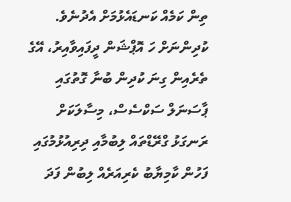ތިން ކަމެއް ކަނޑައެޅުމަށް އެދުނެވެ. ކުދިންނަށް ހަ އޮޕްޝަން ދީފައިވާއިރު، އޭގެ ތެރެއިން ގިނަ ކުދިން ބުނާ ގޮތުގައި ޕާސަނަލް ސަކްސެސް، މިސާލަކަށް ރަނގަޅު ގްރޭޑްތައް ލިބުމާއި ދިރިއުޅުމުގައި ފަހުން ކާމިޔާބު ކެރިއަރެއް ލިބުން ފަދަ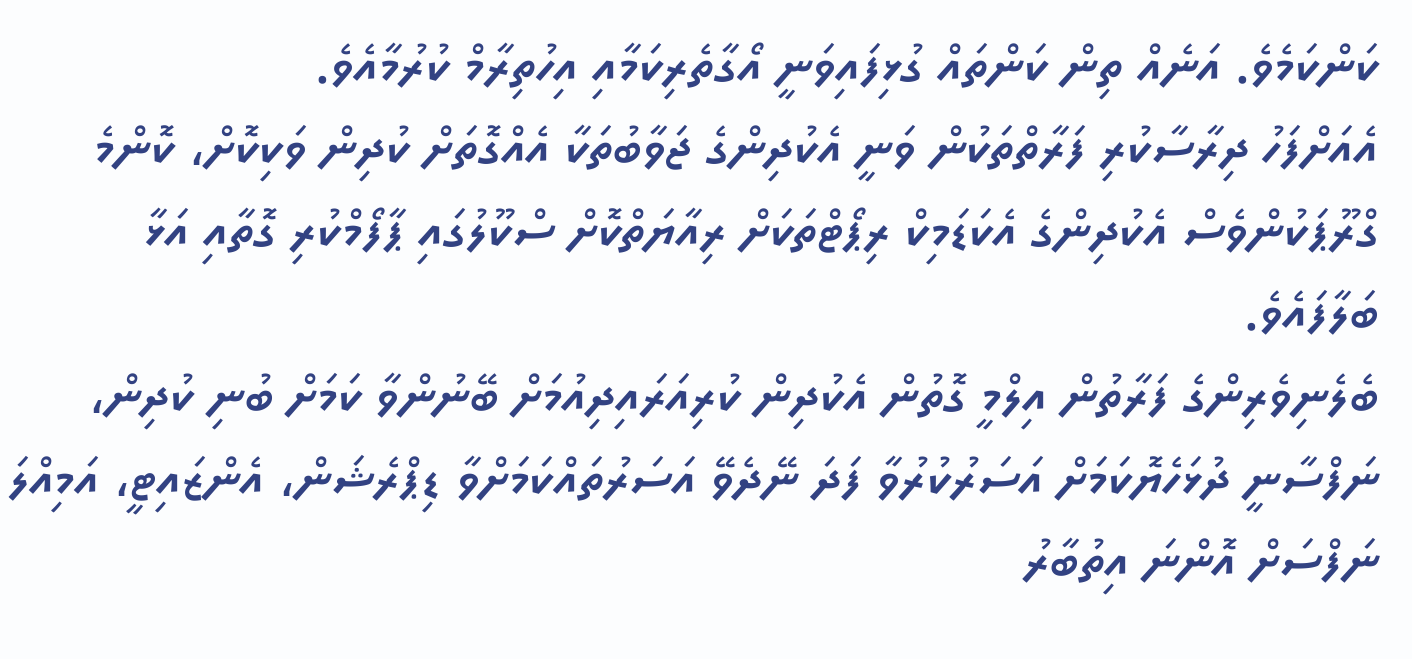ކަންކަމެވެ. އަނެއް ތިން ކަންތައް ގުޅިފައިވަނީ އޯގާތެރިކަމާއި އިހުތިރާމް ކުރުމާއެވެ.
އެއަށްފަހު ދިރާސާކުރި ފަރާތްތަކުން ވަނީ އެކުދިންގެ ޖަވާބުތަކާ އެއްގޮތަށް ކުދިން ވަކިކޮށް، ކޮންމެ ގްރޫޕަކުންވެސް އެކުދިންގެ އެކަޑަމިކް ރިޕޯޓްތަކަށް ރިއާޔަތްކޮށް ސްކޫލުގައި ޕާފޯމްކުރި ގޮތާއި އަޅާ ބަލާފައެވެ.
ބެލެނިވެރިންގެ ފަރާތުން އިލްމީ ގޮތުން އެކުދިން ކުރިއަރައިދިއުމަށް ބޭނުންވާ ކަމަށް ބުނި ކުދިން، ނަފްސާނީ ދުޅަހެޔޮކަމަށް އަސަރުކުރުވާ ފަދަ ނޭދެވޭ އަސަރުތައްކަމަށްވާ ޑިޕްރެޝަން، އެންޒައިޓީ، އަމިއްލަ ނަފްސަށް އޮންނަ އިތުބާރު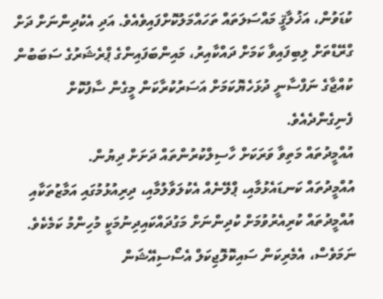ކުޑަވުން، އަޚުލާޤީ މައްސަލަތައް ތަހައްމަލުކޮށްފައިވެއެވެ. އަދި އެކުދިންނަށް ދަށް ގްރޭޑްތަށް ލިބިފައިވާ ކަމަށް ދައްކާއިރު، މައިންބަފައިންގެ ޕްރެޝަރުގެ ސަބަބުން ކުއްޖާގެ ނަފްސާނީ ދުޅަހެޔޮކަމަށް އަސަރުކުރާކަން މީގެން ސާފުކޮށް ފެނިގެންދެއެވެ.
އުއްމީދުތައް މަތިވާ ވަރަކަށް ހާސިލްކުރުންތައް ދަށަށް ދިޔުން.
އުއްމީދުތައް ކަނޑައެޅުމާއި، ޕްލޭނެއް އެކުލަވާލުމާއި، ދިރިއުޅުމުގައި އަމާޒުތަކާއި އުއްމީދުތައް ކުރިއެރުވުމަށް ކުދިންނަށް މަގުދައްކައިދިނުމަކީ މުހިންމު ކަމެކެވެ. ނަމަވެސް، އެމެރިކަން ސައިކޮލޮޖިކަލް އެސޯސިއޭޝަން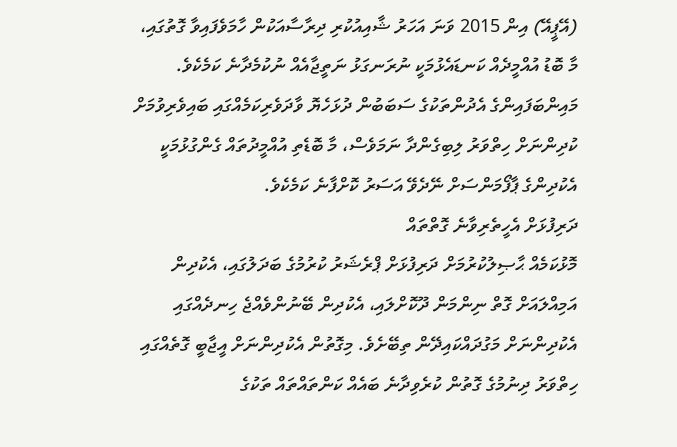(އޭޕީއޭ) އިން 2015 ވަނަ އަހަރު ޝާއިއުކުރި ދިރާސާއަކުން ހާމަވެފައިވާ ގޮތުގައި، މާ ބޮޑު އުއްމީދެއް ކަނޑައެޅުމަކީ ނުރަނގަޅު ނަތީޖާއެއް ނުކުމެދާނެ ކަމެކެވެ. މައިންބަފައިންގެ އެދުންތަކުގެ ސަބަބުން ދުޅަހެޔޮ ވާދަވެރިކަމެއްގައި ބައިވެރިވުމަށް ކުދިންނަށް ހިތްވަރު ލިބިގެންދާ ނަމަވެސް، މާ ބޮޑެތި އުއްމީދުތައް ގެންގުޅުމަކީ އެކުދިންގެ ޕާފޯމަންސަށް ނޭދެވޭ އަސަރު ކޮށްފާނެ ކަމެކެވެ.
ދަރިފުޅަށް އެހީތެރިވާނެ ގޮތްތައް
މޮޅުކަމެއް ޙާޞިލުކުރުމަށް ދަރިފުޅަށް ޕްރެޝަރު ކުރުމުގެ ބަދަލުގައި، އެކުދިން އަމިއްލައަށް ގޮތް ނިންމަން ދޫކޮށްލައި، އެކުދިން ބޭނުންވެއްޖެ ހިނދެއްގައި އެކުދިންނަށް މަގުދައްކައިދޭން ތިބޭށެވެ. މިގޮތުން އެކުދިންނަށް އީޖާބީ ގޮތެއްގައި ހިތްވަރު ދިނުމުގެ ގޮތުން ކުރެވިދާނެ ބައެއް ކަންތައްތައް ތަކުގެ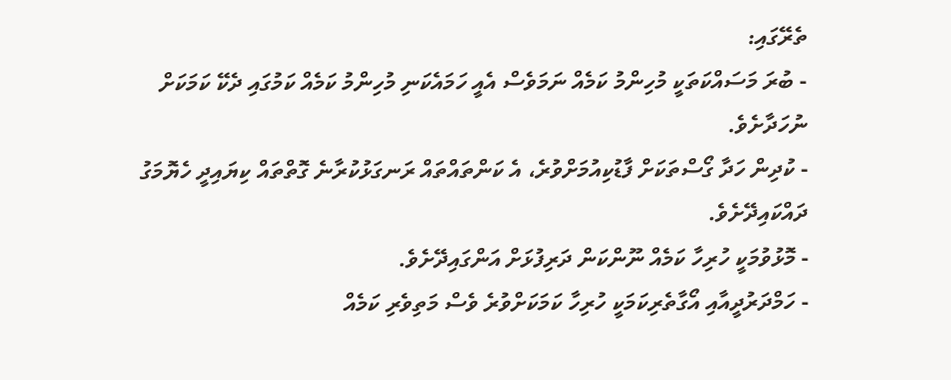ތެރޭގައި:
- ބުރަ މަސައްކަތަކީ މުހިންމު ކަމެއް ނަމަވެސް އެއީ ހަމައެކަނި މުހިންމު ކަމެއް ކަމުގައި ދެކޭ ކަމަކަށް ނުހަދާށެވެ.
- ކުދިން ހަދާ ގޯސްތަކަށް ފާޑުކިއުމަށްވުރެ، އެ ކަންތައްތައް ރަނގަޅުކުރާނެ ގޮތްތައް ކިޔައިދީ ހެޔޮމަގު ދައްކައިދޭށެވެ.
- މޮޅުވުމަކީ ހުރިހާ ކަމެއް ނޫންކަން ދަރިފުޅަށް އަންގައިދޭށެވެ.
- ހަމްދަރުދީއާއި އޯގާތެރިކަމަކީ ހުރިހާ ކަމަކަށްވުރެ ވެސް މަތިވެރި ކަމެއް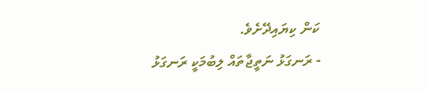ކަން ކިޔައިދޭށެވެ.
- ރަނގަޅު ނަތީޖާތައް ލިބުމަކީ ރަނގަޅު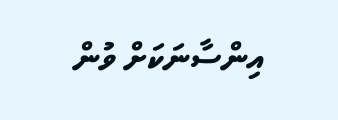އިންސާނަކަށް ވުން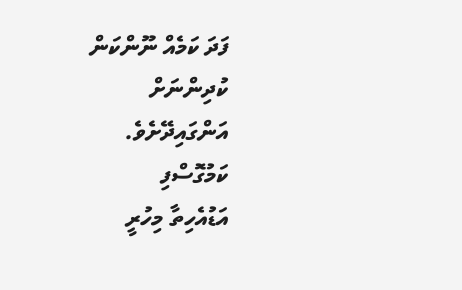ފަދަ ކަމެއް ނޫންކަން ކުދިންނަށް އަންގައިދޭށެވެ.
ކަމުގޮސްފި
އަޑުއެހިތާ މިހުރީ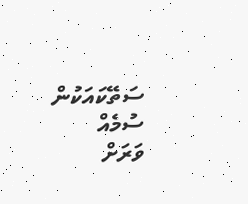ސަތޭކައަކުން ސުމެއް
ވަރަށް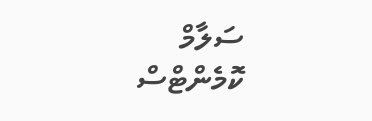ސަލާމް
ކޮމެންޓްސް